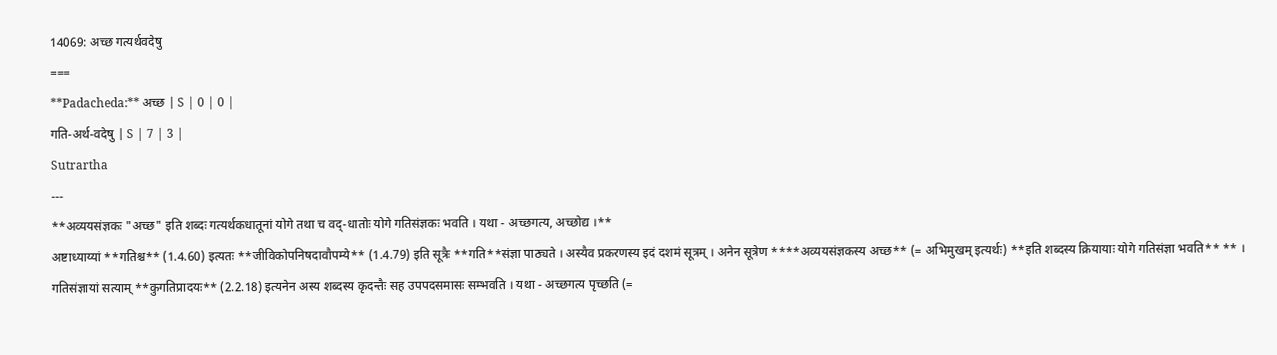14069: अच्छ गत्यर्थवदेषु
===
**Padacheda:** अच्छ | S | 0 | 0 |
गति-अर्थ-वदेषु | S | 7 | 3 |
Sutrartha
---
**अव्ययसंज्ञकः "अच्छ" इति शब्दः गत्यर्थकधातूनां योगे तथा च वद्-धातोः योगे गतिसंज्ञकः भवति । यथा - अच्छगत्य, अच्छोद्य ।**
अष्टाध्याय्यां **गतिश्च** (1.4.60) इत्यतः **जीविकोपनिषदावौपम्ये** (1.4.79) इति सूत्रैः **गति**संज्ञा पाठ्यते । अस्यैव प्रकरणस्य इदं दशमं सूत्रम् । अनेन सूत्रेण ****अव्ययसंज्ञकस्य अच्छ** (= अभिमुखम् इत्यर्थः) **इति शब्दस्य क्रियायाः योगे गतिसंज्ञा भवति** ** । गतिसंज्ञायां सत्याम् **कुगतिप्रादयः** (2.2.18) इत्यनेन अस्य शब्दस्य कृदन्तैः सह उपपदसमासः सम्भवति । यथा - अच्छगत्य पृच्छति (=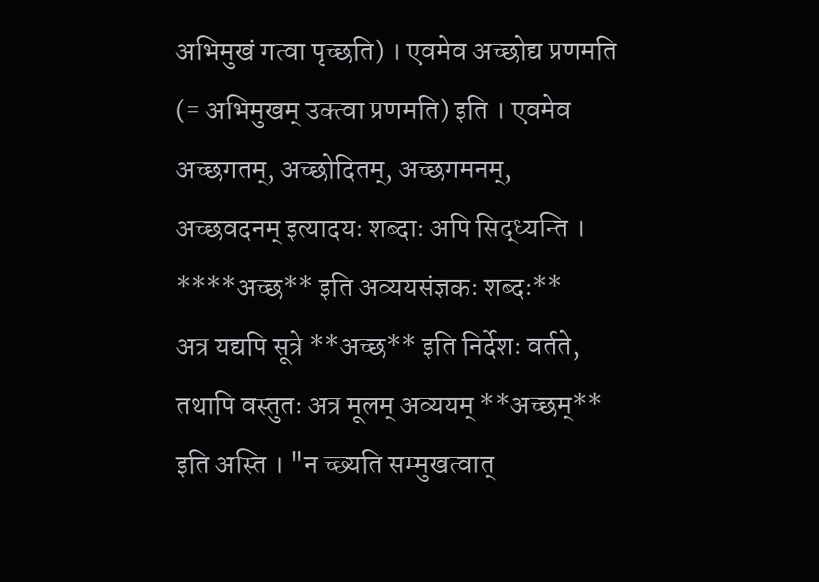अभिमुखं गत्वा पृच्छति) । एवमेव अच्छोद्य प्रणमति (= अभिमुखम् उक्त्वा प्रणमति) इति । एवमेव अच्छगतम्, अच्छोदितम्, अच्छगमनम्, अच्छवदनम् इत्यादयः शब्दाः अपि सिद्ध्यन्ति ।
****अच्छ** इति अव्ययसंज्ञकः शब्दः**
अत्र यद्यपि सूत्रे **अच्छ** इति निर्देशः वर्तते, तथापि वस्तुतः अत्र मूलम् अव्ययम् **अच्छम्** इति अस्ति । "न च्छ्यति सम्मुखत्वात्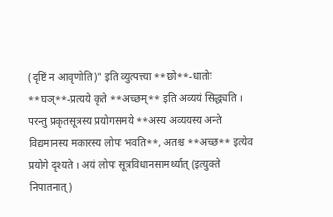(दृष्टिं न आवृणोति)" इति व्युत्पत्त्या **छो**-धातोः **घञ्**-प्रत्यये कृते **अच्छम्** इति अव्ययं सिद्ध्यति । परन्तु प्रकृतसूत्रस्य प्रयोगसमये **अस्य अव्ययस्य अन्ते विद्यमानस्य मकारस्य लोपः भवति**, अतश्च **अच्छ** इत्येव प्रयोगे दृश्यते । अयं लोपः सूत्रविधानसामर्थ्यात् (इत्युक्ते निपातनात्)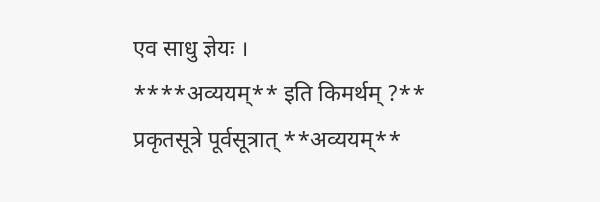एव साधु ज्ञेयः ।
****अव्ययम्** इति किमर्थम् ?**
प्रकृतसूत्रे पूर्वसूत्रात् **अव्ययम्**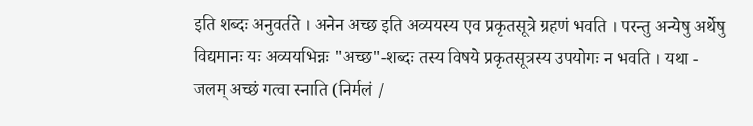इति शब्दः अनुवर्तते । अनेन अच्छ इति अव्ययस्य एव प्रकृतसूत्रे ग्रहणं भवति । परन्तु अन्येषु अर्थेषु विद्यमानः यः अव्ययभिन्नः "अच्छ"-शब्दः तस्य विषये प्रकृतसूत्रस्य उपयोगः न भवति । यथा - जलम् अच्छं गत्वा स्नाति (निर्मलं /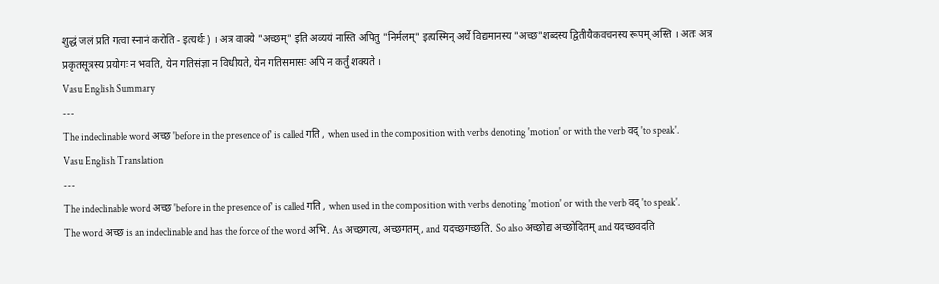शुद्धं जलं प्रति गत्वा स्नानं करोति - इत्यर्थः) । अत्र वाक्ये "अच्छम्" इति अव्ययं नास्ति अपितु "निर्मलम्" इत्यस्मिन् अर्थे विद्यमानस्य "अच्छ"शब्दस्य द्वितीयैकवचनस्य रूपम् अस्ति । अतः अत्र प्रकृतसूत्रस्य प्रयोगः न भवति, येन गतिसंज्ञा न विधीयते, येन गतिसमासः अपि न कर्तुं शक्यते ।
Vasu English Summary
---
The indeclinable word अच्छ 'before in the presence of' is called गति , when used in the composition with verbs denoting 'motion' or with the verb वद् 'to speak'.
Vasu English Translation
---
The indeclinable word अच्छ 'before in the presence of' is called गति , when used in the composition with verbs denoting 'motion' or with the verb वद् 'to speak'.
The word अच्छ is an indeclinable and has the force of the word अभि. As अच्छगत्य, अच्छगतम्, and यदच्छगच्छति. So also अच्छोद्य अच्छोदितम् and यदच्छवदति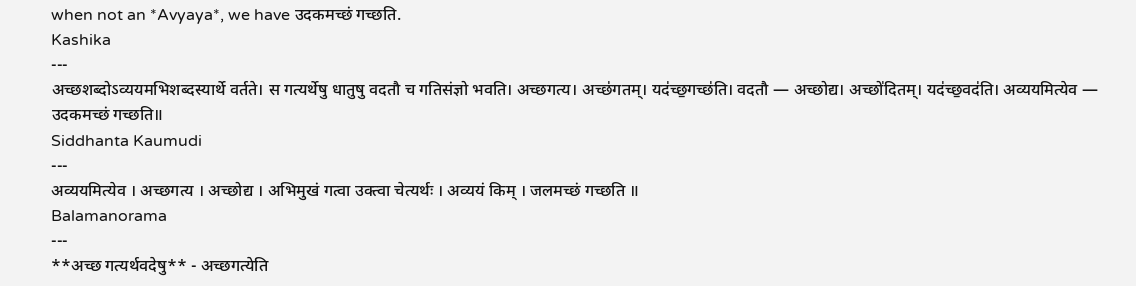when not an *Avyaya*, we have उदकमच्छं गच्छति.
Kashika
---
अच्छशब्दोऽव्ययमभिशब्दस्यार्थे वर्तते। स गत्यर्थेषु धातुषु वदतौ च गतिसंज्ञो भवति। अच्छगत्य। अच्छ॑गतम्। यद॑च्छ॒गच्छ॑ति। वदतौ — अच्छोद्य। अच्छो॑दितम्। यद॑च्छ॒वद॑ति। अव्ययमित्येव — उदकमच्छं गच्छति॥
Siddhanta Kaumudi
---
अव्ययमित्येव । अच्छगत्य । अच्छोद्य । अभिमुखं गत्वा उक्त्वा चेत्यर्थः । अव्ययं किम् । जलमच्छं गच्छति ॥
Balamanorama
---
**अच्छ गत्यर्थवदेषु** - अच्छगत्येति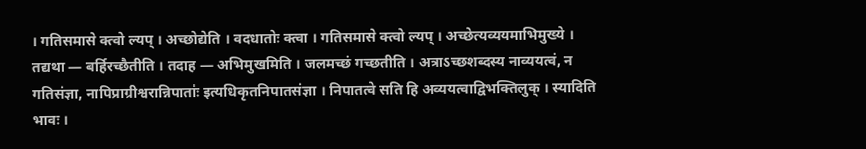। गतिसमासे क्त्वो ल्यप् । अच्छोद्येति । वदधातोः क्त्वा । गतिसमासे क्त्वो ल्यप् । अच्छेत्यव्ययमाभिमुख्ये । तद्यथा — बर्हिरच्छैतीति । तदाह — अभिमुखमिति । जलमच्छं गच्छतीति । अत्राऽच्छशब्दस्य नाव्ययत्वं, न गतिसंज्ञा, नापिप्राग्रीश्वरान्निपाताः॑ इत्यधिकृतनिपातसंज्ञा । निपातत्वे सति हि अव्ययत्वाद्विभक्तिलुक् । स्यादिति भावः ।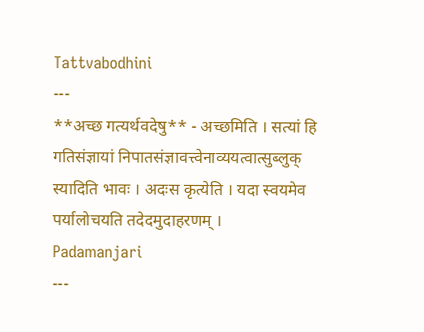Tattvabodhini
---
**अच्छ गत्यर्थवदेषु** - अच्छमिति । सत्यां हि गतिसंज्ञायां निपातसंज्ञावत्त्वेनाव्ययत्वात्सुब्लुक् स्यादिति भावः । अदःस कृत्येति । यदा स्वयमेव पर्यालोचयति तदेदमुदाहरणम् ।
Padamanjari
---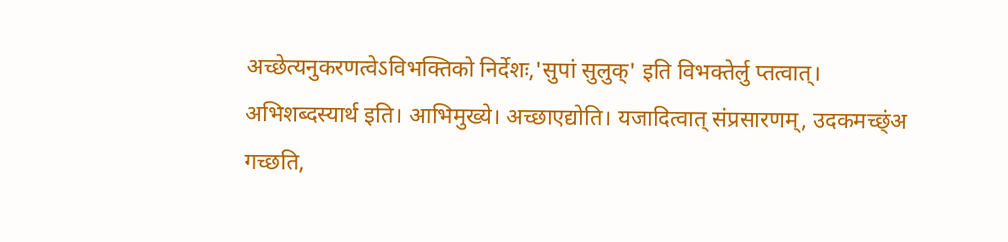अच्छेत्यनुकरणत्वेऽविभक्तिको निर्देशः,'सुपां सुलुक्' इति विभक्तेर्लु प्तत्वात्। अभिशब्दस्यार्थ इति। आभिमुख्ये। अच्छाएद्योति। यजादित्वात् संप्रसारणम्, उदकमच्छ्ंअ गच्छति,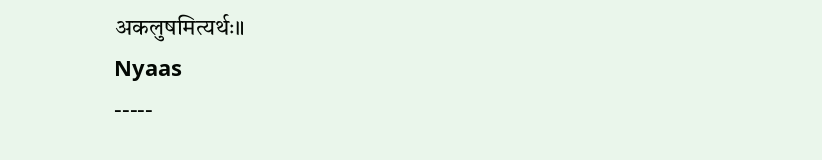अकलुषमित्यर्थः॥
Nyaas
-----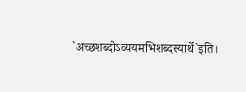`अच्छशब्दोऽव्ययमभिशब्दस्यार्थे`इति।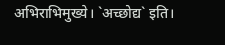अभिराभिमुख्ये। `अच्छोद्य` इति।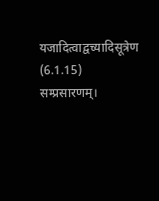यजादित्वाद्वच्यादिसूत्रेण (6.1.15) सम्प्रसारणम्।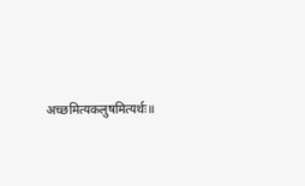अच्छमित्यकलुषमित्यर्थः॥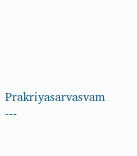Prakriyasarvasvam
---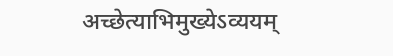अच्छेत्याभिमुख्येऽव्ययम्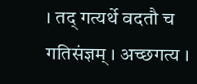। तद् गत्यर्थे वदतौ च गतिसंज्ञम् । अच्छगत्य ।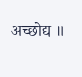अच्छोद्य ॥